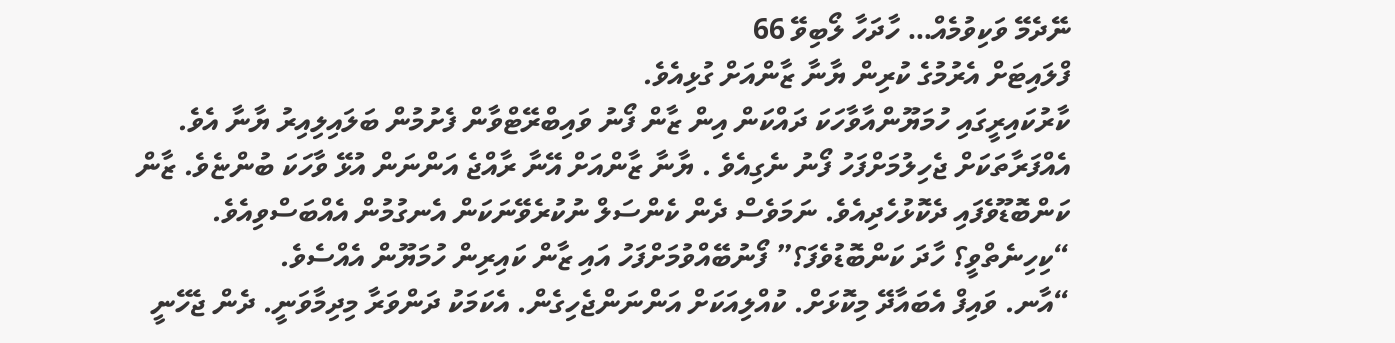ނޭދެމޭ ވަކިވުމެއް… ހާދަހާ ލޯބިވޭ 66
ފްލައިޓަށް އެރުމުގެ ކުރިން ޔާނާ ޒާންއަށް ގުޅިއެވެ.
ކާރުކައިރީގައި ހުމަޔޫންއާވާހަކަ ދައްކަން އިން ޒާން ފޯނު ވައިބްރޭޓްވާން ފެށުމުން ބަލައިލިއިރު ޔާނާ އެވެ. އެއްފަރާތަކަށް ޖެހިލުމަށްފަހު ފޯނު ނެގިއެވެ . ޔާނާ ޒާންއަށް އޭނާ ރާއްޖެ އަންނަން އުޅޭ ވާހަކަ ބުންޏެވެ. ޒާން ކަންބޮޑޫވެފައި ދެކޮޅުހެދިއެވެ. ނަމަވެސް ދެން ކެންސަލް ނުކުރެވޭނަކަން އެނގުމުން އެއްބަސްވިއެވެ.
“ކިހިނެތްވީ؟ ހާދަ ކަންބޮޑުވެފަ؟” ފޯނުބޭއްވުމަށްފަހު އައި ޒާން ކައިރިން ހުމަޔޫން އެއްސެވެ.
“އާނ. ވައިފް އެބައާދޭ މިކޮޅަށް. ކުއްލިއަކަށް އަންނަންޖެހިގެން. އެކަމަކު ދަންވަރާ މިދިމާވަނީ. ދެން ޖެހޭނީ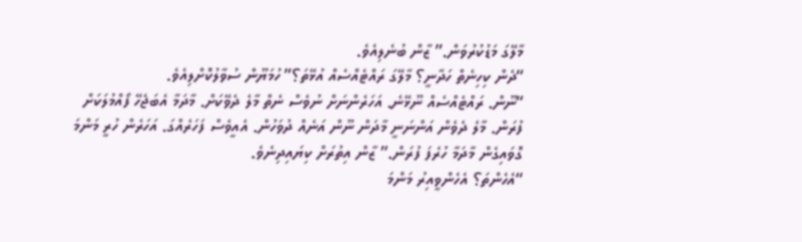މާލޭގަ މަޑުކުރުވަން.” ޒާން ބުނެލިއެވެ.
“ދެން ކިހިނެތް ހަދާނީ؟ މާލޭގަ ރައްޓެއްސެއް އުޅޭތަ؟” ހުމަޔޫން ސުވާލުކޮށްލިއެވެ.
“ނޫން. ރައްޓެއްސެއް ނޫޅޭނެ. އަހަރެންނަށް ނުވެސް ނެތް މާލެ ދެވޭކަށް. މާދަމާ އެބަޖެހޭ ފޯއްމުލަކަށް ފުރަން. މާލެ ދެވެން އަންނަނީ މާދަން ނޫން އަނެއް ދުވަހުން. އެއީވެސް ފަހަރެއްގަ. އަހަރެން ހުރީ މަންމަ ގޮވައިގެން މާދަމާ ހުރެފަ ފުރަން.” ޒާން އިތުރަށް ކިޔައިދިނެވެ.
“އެހެންތަ؟ އެހެންވީއިރު މަންމަ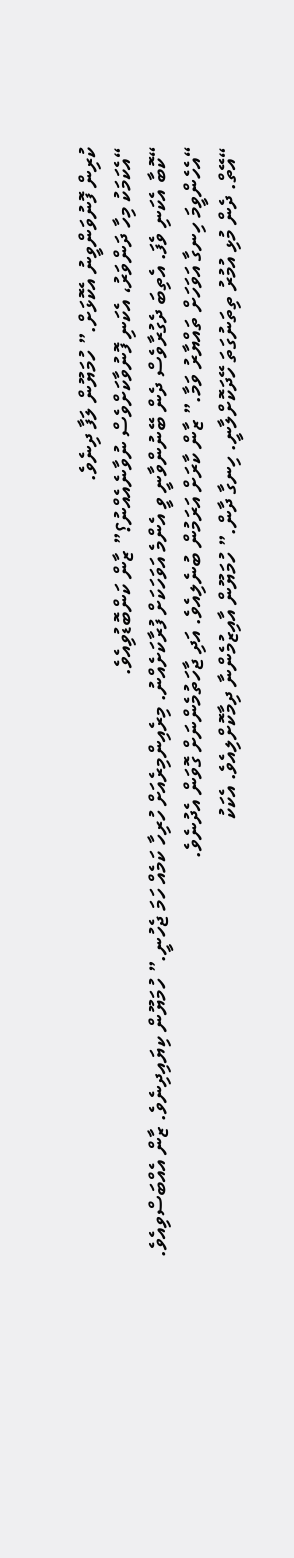ކުރިން ފޮނުވަންވީނު އެކޮޅަށް.” ހުމަޔޫން ލަފާ ދިނެވެ.
“އެކަމަކު މިހާ ދަންވަރު، އެކަނި ފޮނުވާކަށްވެސް ނުވާނެއެއްނު؟” ޒާން ކަންބޮޑުވިއެވެ.
“ކޮބާ އެކަނި ވެފަ. އެތިބަ ދެގުރާވެސް ދެން ބޭނުންވާނީ ވީ އެންމެ އަވަހަކަށް ފުރާކަށެއްނު. މިރެއިންމިރެއަށް ހުރިހާ ކަމެއް ހަމަ ޖެހުނީ.” ހުމަޔޫން ކިޔައިދިނެވެ. ޒާން އެއްބަސްވިއެވެ.
“އެހެންވީމަ ހިނގާ އަވަހަށް ތައްޔާރު ވަމާ.” ޒާން ކާރަށް އަރަމުން ބުނެލިއެވެ. އަދި ޖާހަތުމެންނަށް ގޮވަން އެދުނެވެ.
“އޭތް. ދެން މުޅި އުމުރު ތިތަނުގަތަ ހޭދަކޮށްލާނީ. ހިނގާ ދާން.” ހުމަޔޫން އާއިޒުމެންނާ ދިމާކޮށްލިއެވެ. އެކަކު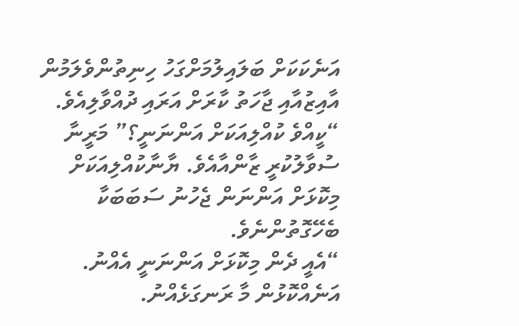އަނެކަކަށް ބަލައިލުމަށްގަހު ހިނިތުންވެލަމުން އާއިޒުއާއި ޖާހަތު ކާރަށް އަރައި ދުއްވާލިއެވެ.
“ކީއްވެ ކުއްލިއަކަށް އަންނަނީ؟” މަރީނާ ސުވާލުކުރީ ޒާންއާއެވެ. ޔާނާކުއްލިއަކަށް މިކޮޅަށް އަންނަން ޖެހުނު ސަބަބަކާ ބެހޭގޮތުންނެވެ.
“އެއީ ދެން މިކޮޅަށް އަންނަނީ އެއްނު. އަނެއްކޮޅުން މާ ރަނގަޅެއްނު.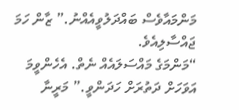މަންމައާވެސް ބައްދަލުވީއެއްނު.” ޒާން ހަމަ ޖައްސާލިއެވެ.
“މަންމަގެ މައްސަލައެއް ނެތް. އެހެންވީމަ އަވަހަށް ދަތުރަށް ހަދަންވީ.” މަރީނާ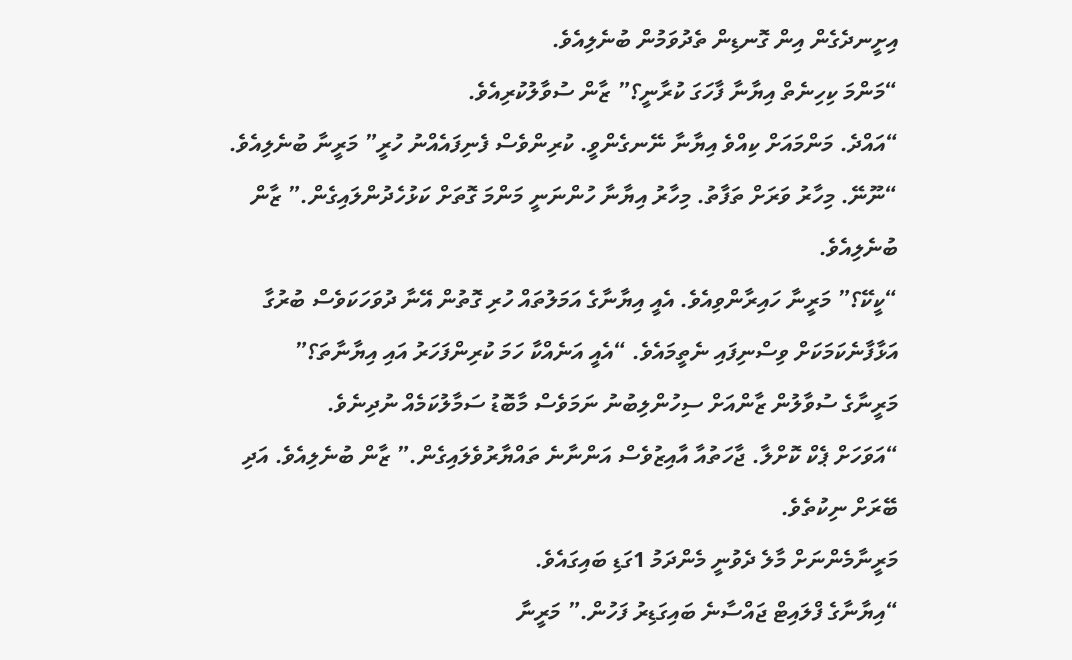އިށީނދެގެން އިން ގޮނޑިން ތެދުވަމުން ބުނެލިއެވެ.
“މަންމަ ކިހިނެތް އިޔާނާ ފާހަގަ ކުރާނީ؟” ޒާން ސުވާލުކުރިއެވެ.
“އައްދެ. މަންމައަށް ކިއްވެ އިޔާނާ ނޭނގެންވީ. ކުރިންވެސް ފެނިފައެއްނު ހުރީ” މަރީނާ ބުނެލިއެވެ.
“ނޫނޭ. މިހާރު ވަރަށް ތަފާތު. މިހާރު އިޔާނާ ހުންނަނީ މަންމަ ގޮތަށް ކަޅުހެދުންލައިގެން.” ޒާން ބުނެލިއެވެ.
“ކީކޭ؟” މަރީނާ ހައިރާންވިއެވެ. އެއީ އިޔާނާގެ އަމަލުތައް ހުރި ގޮތުން އޭނާ ދުވަހަކަވެސް ބުރުގާ އަޅާފާނެކަމަކަށް ވިސްނިފައި ނެތީމައެވެ. “އެއީ އަނެއްކާ ހަމަ ކުރިންފަހަރު އައި އިޔާނާތަ؟”
މަރީނާގެ ސުވާލުން ޒާންއަށް ސިހުންލިބުނު ނަމަވެސް މާބޮޑު ސަމާލުކަމެއް ނުދިނެވެ.
“އަވަހަށް ޕެކް ކޮށްލާ. ޖާހަތުއާ އާއިޒުވެސް އަންނާނެ ތައްޔާރުވެލައިގެން.” ޒާން ބުނެލިއެވެ. އަދި ބޭރަށް ނިކުތެވެ.
މަރީނާމެންނަށް މާލެ ދެވުނީ މެންދަމު 1ގަޑި ބައިގައެވެ.
“އިޔާނާގެ ފްލައިޓް ޖައްސާނެ ބައިގަޑިރު ފަހުން.” މަރީނާ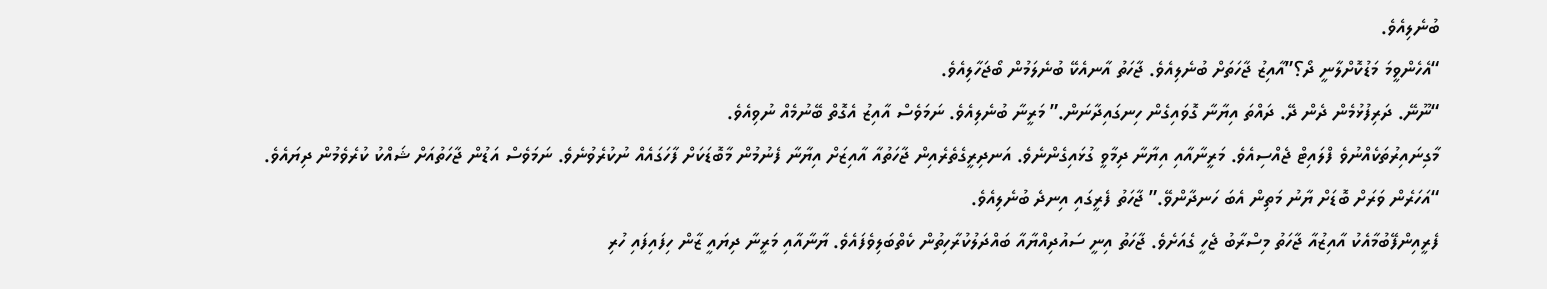ބުނެލިއެވެ.
“އެހެންވީމަ މަޑުކޮށްލާނީ ދޯ؟”އާއިޒު ޖާހަތަށް ބުނެލިއެވެ. ޖާހަތު އާނއެކޭ ބުނެލަމުން ބޯޖަހާލިއެވެ.
“ނޫނޭ. ދަރިފުޅުމެން ދެން ދޭ. ދައްތަ އިޔާނާ ގޮވައިގެން ހިނގައިދާނަން.” މަރީނާ ބުނެލިއެވެ. ނަމަވެސް އާއިޒު އެގޮތް ބޭނުމެއް ނުވިއެވެ.
މާގިނައިރުތަކެއްނުވެ ފްލައިޓް ޖެއްސިއެވެ. މަރީނާއާއި އިޔާނާ ދިމާވީ ގުޅައިގެންނެވެ. އަނދިރީގެތެރެއިން ޖާހަތުއާ އާއިޒަށް އިޔާނާ ފެނުމުން މާބޮޑަކަށް ފާހަގައެއް ނުކުރެވުނެވެ. ނަމަވެސް އަޑުން ޖާހަތުއަށް ޝައްކު ކުރެވެމުން ދިޔައެވެ.
“އަހަރެން ވަރަށް ބޮޑަށް ޔާނު މަތިން އެބަ ހަނދާންވޭ.” ޖާހަތު ފެރީގައި އިނދެ ބުނެލިއެވެ.
ފެރީއިންފޭބުމާއެކު އާއިޒުއާ ޖާހަތު މިސްރާބު ޖެހީ ގެއަށެވެ. ޖާހަތު އިނީ ސައުދިއްޔާއާ ބައްދަލުކުރާހިތުން ކެތްބަލިވެފައެވެ. ޔާނާއާއި މަރީނާ ދިޔައީ ޒާން ހިފައިފައި ހުރި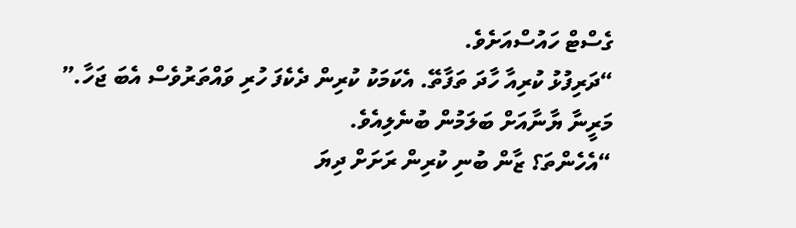ގެސްޓް ހައުސްއަށެވެ.
“ދަރިފުޅު ކުރިއާ ހާދަ ތަފާތޭ. އެކަމަކު ކުރިން ދެކެފަ ހުރި ވައްތަރުވެސް އެބަ ޖަހާ.” މަރީނާ ޔާނާއަށް ބަލަމުން ބުނެލިއެވެ.
“އެހެންތަ؟ ޒާން ބުނި ކުރިން ރަށަށް ދިޔަ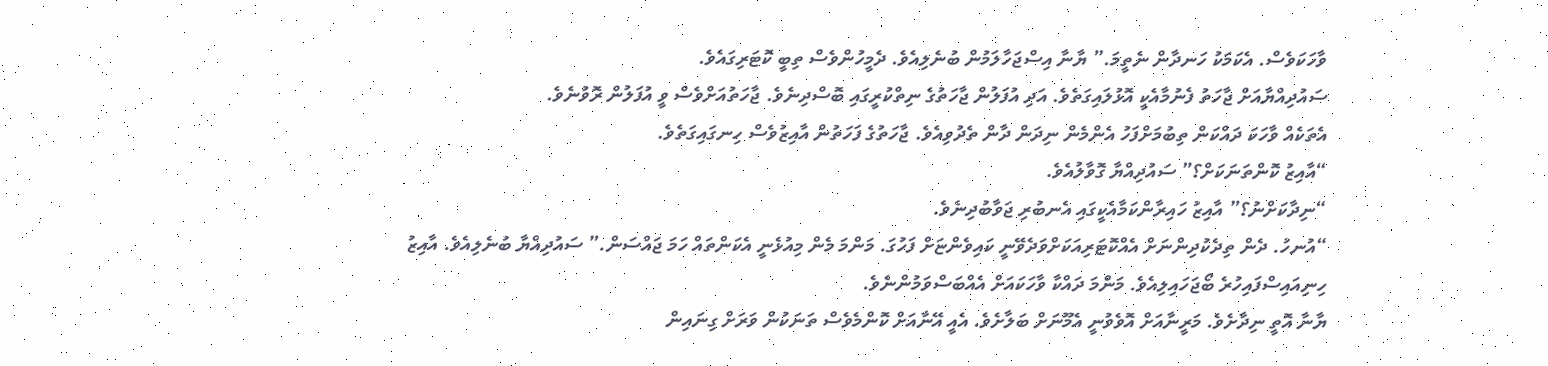ވާހަކަވެސް. އެކަމަކު ހަނދާން ނެތީމަ.” ޔާނާ އިސްޖަހާލަމުން ބުނެލިއެވެ. ދެމީހުންވެސް ތިބީ ކޮޓަރިގައެވެ.
ސައުދިއްޔާއަށް ޖާހަތު ފެނުމާއެކީ އޮޅުލައިގަތެވެ. އަދި އުފަލުން ޖާހަތުގެ ނިތްކުރީގައި ބޮސްދިނެވެ. ޖާހަތުއަށްވެސް ވީ އުފަލުން ރޮވުނެވެ.
އެތަކެއް ވާހަކަ ދައްކަން ތިބުމަށްފަހު އެންމެން ނިދަން ދާން ތެދުވިއެވެ. ޖާހަތުގެ ފަހަތުން އާއިޒުވެސް ހިނގައިގަތެވެ.
“އާއިޒު ކޮންތަނަކަށް؟” ސައުދިއްޔާ ގޮވާލުއެވެ.
“ނިދާކަށްނު؟” އާއިޒު ހައިރާންކަމާއެކީގައި އެނބުރި ޖަވާބުދިނެވެ.
“އުނހު. ދެން ތިދެކުދިންނަށް އެއްކޮޓަރިއަކަށްވަދެވޭނީ ކައިވެންޏަށް ފަހުގަ. މަންމަ މެން މިއުޅެނީ އެކަންތައް ހަމަ ޖައްސަން.” ސައުދިއްޔާ ބުނެލިއެވެ. އާއިޒު ހިނިއައިސްފައިހުރެ ބޯޖަހައިލިއެވެ. މަންމަ ދައްކާ ވާހަކައަށް އެއްބަސްވަމުންނެވެ.
ޔާނާ އޮތީ ނިދާށެވެ. މަރީނާއަށް އޮވެވުނީ އެމޫނަށް ބަލާށެވެ. އެއީ އޭނާއަށް ކޮންމެވެސް ތަނަކުން ވަރަށް ގިނައިން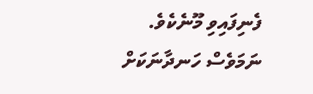ފެނިފައިވި މޫނެކެވެ. ނަމަވެސް ހަނދާނަކަށް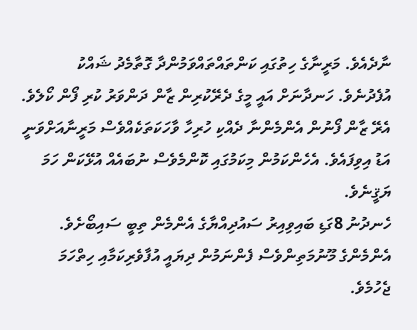ނާދެއެވެ. މަރީނާގެ ހިތުގައި ކަންތައްތައްވަމުންދާ ގޮތާމެދު ޝައްކު އުފެދުނެވެ. ހަނދާނަށް އައީ މީގެ ދެރޭކުރިން ޒާން ދަންވަރު ކުރި ފޯން ކޯލެވެ. އެރޭ ޒާން ފޯނުން އެންމެންނާ ދެއްކި ހުރިހާ ވާހަކަތަކެއްވެސް މަރީނާއަށްވަނީ އަޑު އިވިފައެވެ. އެހެންކަމުން މިކަމުގައި ކޮންމެވެސް ނުބައެއް އުޅޭކަން ހަމަ ޔަޤީނެވެ.
ހެނދުނު 8ގަޑި ބައިވިއިރު ސައުދިއްޔާގެ އެންމެން ތިބީ ސައިބޯށެވެ. އެންމެންގެ މޫނުމަތިންވެސް ފެންނަމުން ދިޔައީ އުފާވެރިކަމާއި ހިތްހަމަ ޖެހުމެވެ.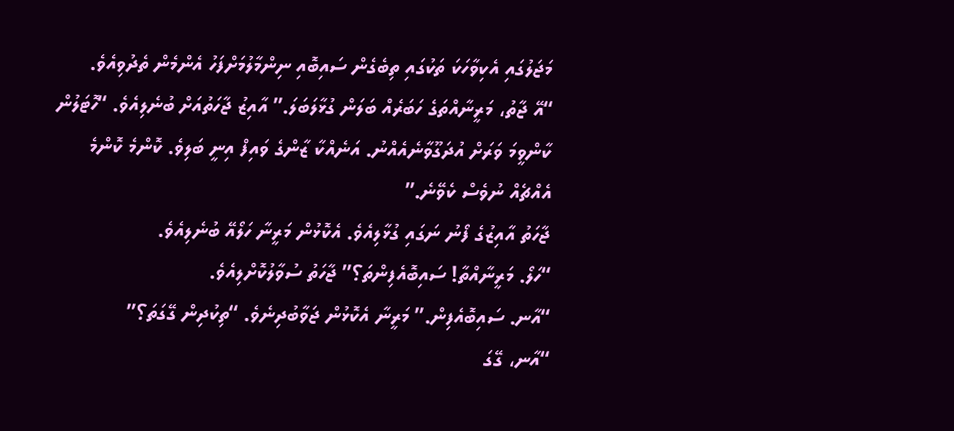މަޖަލުގައި އެކިވާހަކަ ތަކުގައި ތިބެގެން ސައިބޮއި ނިންމާލުމަށްފަހު އެންމެން ތެދުވިއެވެ.
“އޭ ޖާތު، މަރީނާއްތަގެ ހަބަރެއް ބަލަން ގުޅާލަބަލަ.” އާއިޒު ޖާހަތުއަށް ބުނެލިއެވެ. “ހޮޓަލުން ކާންވީމަ ވަރަށް އުދަގޫވާނެއެއްނު. އަނެއްކާ ޒާންގެ ވައިފް އިނީ ބަލިވެ. ކޮންމެ ކޮންމެ އެއްޗެއް ނުވެސް ކެވޭނެ.”
ޖާހަތު އާއިޒުގެ ފޯނު ނަގައި ގުޅާލިއެވެ. އެކޮޅުން މަރީނާ ހަލޯއޭ ބުނެލިއެވެ.
“ހަލޯ. މަރީނާއްތާ! ސައިބޮއެފިންތަ؟” ޖާހަތު ސުވާލުކޮށްލިއެވެ.
“އާނ. ސައިބޮއެފިން.” މަރީނާ އެކޮޅުން ޖަވާބުދިނެވެ. “ތިކުދިން ގޭގަތަ؟”
“އާނ، ގޭގަ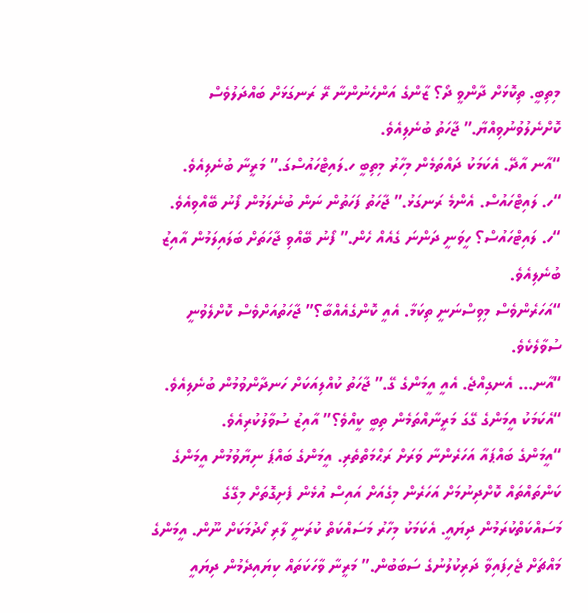މިތިބީ. ތިކޮޅަށް ދާންވީ ދޯ؟ ޒާންގެ އަންހެނުންނާ ރޭ ރަނގަޅަށް ބައްދަލުވެސް ކޮށްނެލުވުނުވިއްޔާ.” ޖާހަތު ބުނެލިއެވެ.
“އާނ އާދޭ. އެކަމަކު ދައްތަމެން މިހާރު މިތިބީ ހ.ލައިޓްހައުސްގަ.” މަރީނާ ބުނެލިއެވެ.
“ހ. ލައިޓްހައުސް. އެންމެ ރަނގަޅު.” ޖާހަތު ފަހަތުން ނަން ބުނެލަމުން ފޯނު ބޭއްވިއެވެ.
“ހ. ލައިޓްހައުސް؟ ހީވަނީ ދަންނަ ގެއެއް ހެން.” ފޯނު ބޭއްވި ޖާހަތަށް ބަލައިލަމުން އާއިޒު ބުނެލިއެވެ.
“އަހަރެންވެސް މިވިސްނަނީ ތިކަމާ. އެއީ ކޮންގެއެއްބާ؟” ޖާހަތުއަށްވެސް ކޮށްލެވުނީ ސުވާލެކެވެ.
“އާނ… އެނގިއްޖެ. އެއީ އީމަންގެ ގޭ.” ޖާހަތު ކުއްލިއަކަށް ހަނދާންވުމުން ބުނެލިއެވެ.
“އެކަމަކު އީމަންގެ ގޭގަ މަރީނާއްތަމެން ތިބީ ކީއްވެ؟” އާއިޒު ސުވާލުކުރިއެވެ.
“އީމަންގެ ބައްޕައާ އަހަރެންނާ ވަރަށް ރަޙްމަތްތެރި. އީމަންގެ ބައްޕަ ނިޔާވުމުން އީމަންގެ ކަންތައްތައް ކޮށްދިނުމަށް އަހަރެން މިގެއަށް އައިސް އުޅެން ފެށިގޮތަށް މިގޭގެ މަސައްކަތްކުރަމުން ދިޔައީ. އެކަމަކު މިހާރު މަސައްކަތް ކުރަނީ ލާރި ހޯދުމަކަށް ނޫން. އީމަންގެ މައްޗަށް ޖެހިފައިވާ ދަރިކުލުނުގެ ސަބަބުން.” މަރީނާ ވާހަކަތައް ކިޔައިދެމުން ދިޔައީ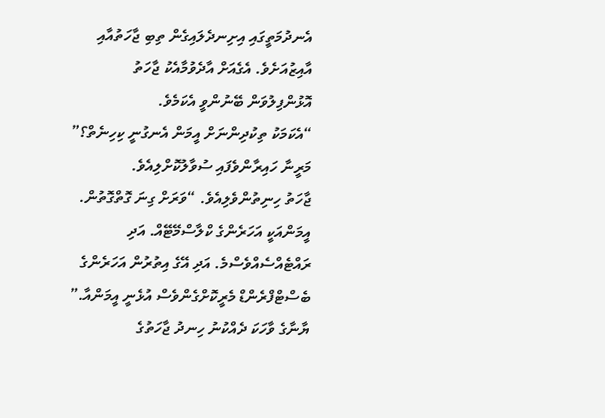އެނދުމަތީގައި އިށިނދެލައިގެން ތިބި ޖާހަތުއާއި އާއިޒުއަށެވެ. އެގެއަށް އާދެވުމާއެކު ޖާހަތު އޮޅުންފިލުވަން ބޭނުންވީ އެކަމެވެ.
“އެކަމަކު ތިކުދިންނަށް އީމަން އެނގުނީ ކިހިނެތް؟” މަރީނާ ހައިރާންވެފައި ސުވާލުކޮށްލިއެވެ.
ޖާހަތު ހިނިތުންވެލިއެވެ. “ވަރަށް ގިނަ ގޮތްގޮތުން. އީމަންއަކީ އަހަރެންގެ ކްލާސްމޭޓޭއް. އަދި ރައްޓެއްސެއްވެސްމެ. އަދި އޭގެ އިތުރުން އަހަރެންގެ ބެސްޓްފްރެންޑް މެރީކޮށްގެންވެސް އުޅެނީ އީމަންއާ.” ޔާނާގެ ވާހަކަ ދެއްކުނު ހިނދު ޖާހަތުގެ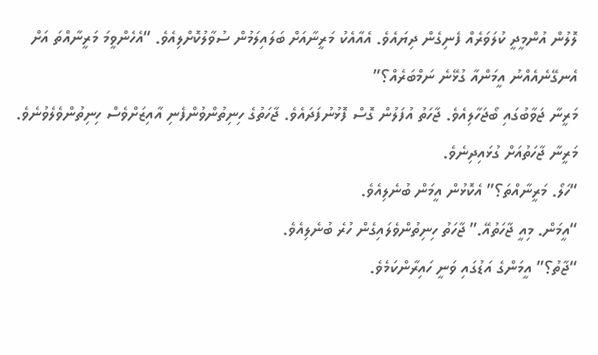ލޮލުން އުންމީދީ ކުލަވަރެއް ފެނިގެން ދިޔައެވެ. އެއާއެކު މަރީނާއަށް ބަލައިލަމުން ސުވާލުކޮށްލިއެވެ. “އެހެންވީމަ މަރީނާއްތަ އަށް އެނގޭނެއެއްނު އީމަންއާ ގުޅޭނެ ނަމްބަރެއް؟”
މަރީނާ ޖަވާބުގައި ބޯޖަހާލިއެވެ. ޖާހަތު އުފަލުން ގޮސް ފޮޅުނުފަދައެވެ. ޖާހަތުގެ ހިނިތުންވުންފެނި އާއިޒަށްވެސް ހިނިތުންވެލެވުނެވެ.
މަރީނާ ޖާހަތުއަށް ގުޅައިދިނެވެ.
“ހަލޯ. މަރީނާއްތަ؟” އެކޮޅުން އީމަން ބުނެލިއެވެ.
“އީމަން. މިއީ ޖާހަތުއޭ.” ޖާހަތު ހިނިތުންވެލައިގެން ހުރެ ބުނެލިއެވެ.
“ޖާތު؟” އީމަންގެ އަޑުގައި ވަނީ ހައިރާންކަމެވެ.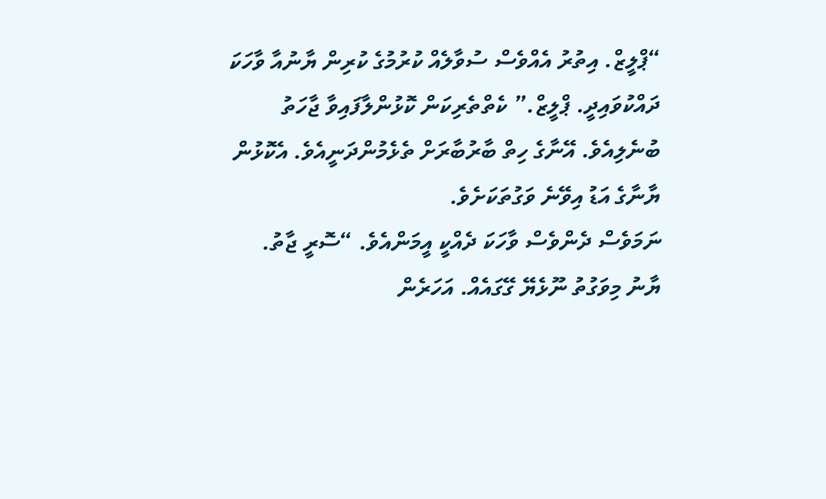“ޕްލީޒް. އިތުރު އެއްވެސް ސުވާލެއް ކުރުމުގެ ކުރިން ޔާނުއާ ވާހަކަ ދައްކުވައިދީ. ޕްލީޒް.” ކެތްތެރިކަން ކޮޅުންލާފައިވާ ޖާހަތު ބުނެލިއެވެ. އޭނާގެ ހިތް ބާރުބާރަށް ތެޅެމުންދަނީއެވެ. އެކޮޅުން ޔާނާގެ އަޑު އިވޭނެ ވަގުތަކަށެވެ.
ނަމަވެސް ދެންވެސް ވާހަކަ ދެއްކީ އީމަންއެވެ. “ސޮރީ ޖާތު. ޔާނު މިވަގުތު ނޫޅެޔޭ ގޭގައެއް. އަހަރެން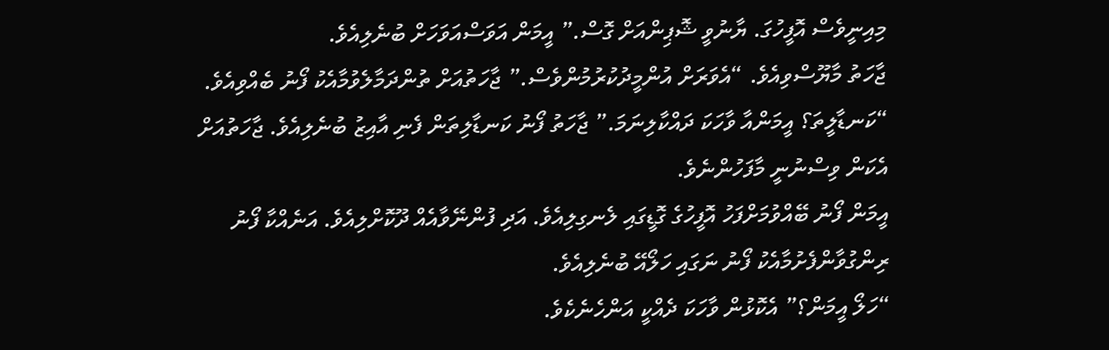މިއިނީވެސް އޮފީހުގަ. ޔާނުވީ ޝޮޕިންއަށް ގޮސް.” އީމަން އަވަސްއަވަހަށް ބުނެލިއެވެ.
ޖާހަތު މާޔޫސްވިއެވެ. “އެވަރަށް އުންމީދުކުރުމުންވެސް.” ޖާހަތުއަށް ތުންދަމާލެވުމާއެކު ފޯނު ބެއްވިއެވެ.
“ކަނޑާލީތަ؟ އީމަންއާ ވާހަކަ ދައްކާލިނަމަ.” ޖާހަތު ފޯނު ކަނޑާލިތަން ފެނި އާއިޒު ބުނެލިއެވެ. ޖާހަތުއަށް އެކަން ވިސްނުނީ މާފަހުންނެވެ.
އީމަން ފޯނު ބޭއްވުމަށްފަހު އޮފީހުގެ ގޮޑީގައި ލެނގިލިއެވެ. އަދި ފުންނޭވާއެއް ދޫކޮށްލިއެވެ. އަނެއްކާ ފޯނު ރިންގުވާންފެށުމާއެކު ފޯނު ނަގައި ހަލޯއޭ ބުނެލިއެވެ.
“ހަލޯ އީމަން؟” އެކޮޅުން ވާހަކަ ދެއްކީ އަންހެނެކެވެ.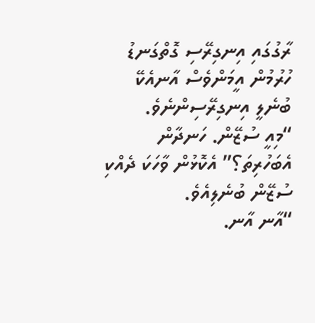ރާގުގައި އިނގިރޭސި ގޮތްގަނޑު ހުރުމުން އީމަންވެސް އާނއެކޭ ބުނެލީ އިނގިރޭސިންނެވެ.
“މިއީ ސުޒޭން. ހަނދާން އެބަހުރިތަ؟” އެކޮޅުން ވާހަކަ ދެއްކި ސުޒޭން ބުނެލިއެވެ.
“އާނ އާނ.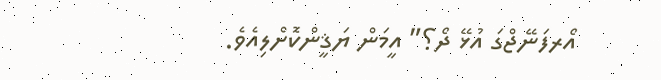އޯރފަނޭޖްގަ އުޅޭ ދޯ؟” އީމަން ޔަޤީންކޮށްލިއެވެ.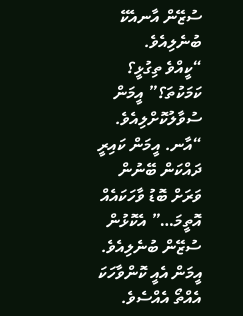ސުޒޭން އާނއެކޭ ބުނެލިއެވެ.
“ކީއްވެ ތިގުޅީ؟ ކަމަކުތަ؟” އީމަން ސުވާލުކޮށްލިއެވެ.
“އާނ. އީމަން ކައިރީ ދައްކަން ބޭނުން ވަރަށް ބޮޑު ވާހަކައެއް އޮތީމަ…” އެކޮޅުން ސުޒޭން ބުނެލިއެވެ. އީމަން އެއީ ކޮންވާހަކަ އެއްތޯ އެއްސެވެ.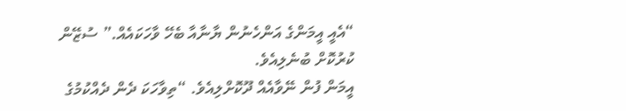“އެއީ އީމަންގެ އަންހެނުން ޔާނާއާ ބެހޭ ވާހަކައެއް.” ސުޒޭން ކުރުކޮށް ބުނެލިއެވެ.
އީމަން ފުން ނޭވާއެއް ދޫކޮށްލިއެވެ. “ތިވާހަކަ ދެން ދެއްކުމުގެ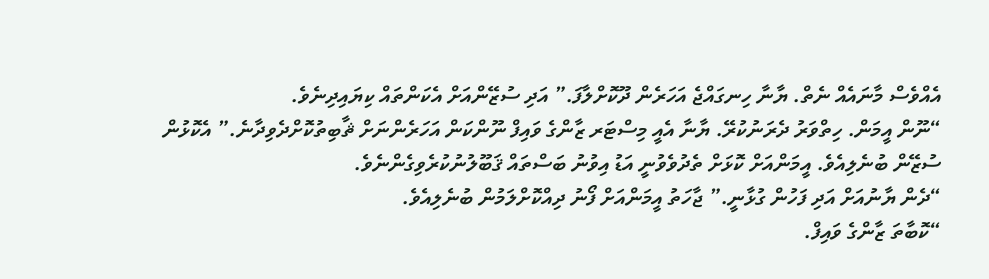އެއްވެސް މާނައެއް ނެތް. ޔާނާ ހިނގައްޖެ އަހަރެން ދޫކޮށްލާފަ.” އަދި ސުޒޭންއަށް އެކަންތައް ކިޔައިދިނެވެ.
“ނޫން އީމަން. ހިތްވަރު ދެރަނުކުރޭ. ޔާނާ އެއީ މިސްޓަރ ޒާންގެ ވައިފް ނޫންކަން އަހަރެންނަށް ޘާބިތުކޮށްދެވިދާނެ.” އެކޮޅުން ސުޒޭން ބުނެލިއެވެ. އީމަންއަށް ކޮޅަށް ތެދުވެވުނީ އަޑު އިވުނު ބަސްތައް ޤަބޫލުނުކުރެވިގެންނެވެ.
“ދެން ޔާނުއަށް އަދި ފަހުން ގުޅާނީ.” ޖާހަތު އީމަންއަށް ފޯނު ދިއްކޮށްލަމުން ބުނެލިއެވެ.
“ކޮބާތަ ޒާންގެ ވައިފް.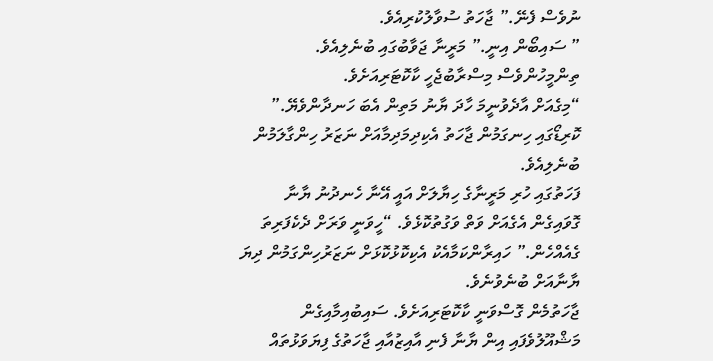ނުވެސް ފެނޭ.” ޖާހަތު ސުވާލުކުރިއެވެ.
” ސައިބޯން އިނީ.” މަރީނާ ޖަވާބުގައި ބުނެލިއެވެ. ތިންމީހުންވެސް މިސްރާބުޖެހީ ކާކޮޓަރިއަށެވެ.
“މިގެއަށް އާދެވުނީމަ ހާދަ ޔާނު މަތިން އެބަ ހަނދާންވެޔޭ.” ކޮރިޑޯގައި ހިނގަމުން ޖާހަތު އެކިދިމަދިމާއަށް ނަޒަރު ހިންގާލަމުން ބުނެލިއެވެ.
ފަހަތުގައި ހުރި މަރީނާގެ ހިޔާލަށް އައީ އޭނާ ހެނދުނު ޔާނާ ގޮވައިގެން އެގެއަށް ވަތް ވަގުތުކޮޅެވެ. “ހީވަނީ ވަރަށް ދެކެފަރިތަ ގެއެއްހެން.” ހައިރާންކަމާއެކު އެކިކޮޅުކޮޅަށް ނަޒަރުހިންގަމުން ދިޔަ ޔާނާއަށް ބުނެވުނެވެ.
ޖާހަތުމެން ގޮސްވަނީ ކާކޮޓަރިއަށެވެ. ސައިބުއިމާއިގެން މަޝްއޫލުވެފައި އިން ޔާނާ ފެނި އާއިޒުއާއި ޖާހަތުގެ ފިޔަވަޅުތައް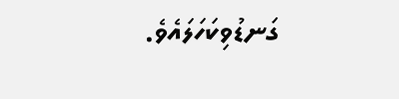ގަނޑުވިކަހަލައެވެ.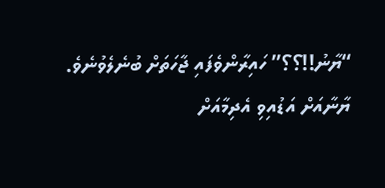“ޔާނު!!؟؟” ހައިރާންވެފައި ޖާހަތަށް ބުނެލެވުނެވެ.
ޔާނާއަށް އަޑުއިވި އެދިމާއަށް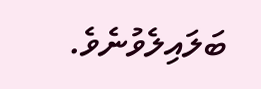ބަލައިލެވުނެވެ.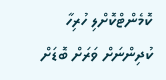ކޮމެންޓްކޮށްލި ހުރިހާ ކުދިންނަށް ވަރަށް ބޮޑަށް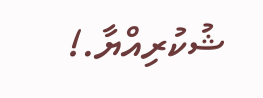ޝުކުރިއްޔާ.!